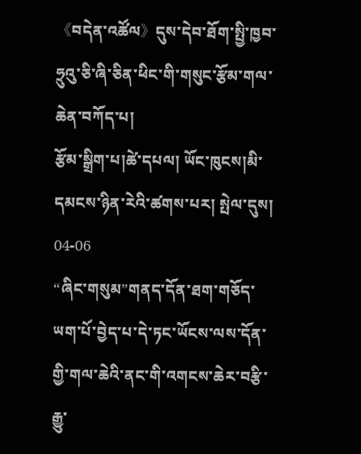《བདེན་འཚོལ》དུས་དེབ་ཐོག་སྤྱི་ཁྱབ་ཧྲུའུ་ཅི་ཞི་ཅིན་ཕིང་གི་གསུང་རྩོམ་གལ་ཆེན་བཀོད་པ།
རྩོམ་སྒྲིག་པ།ཚེ་དཔལ། ཡོང་ཁུངས།མི་དམངས་ཉིན་རེའི་ཚགས་པར། སྤེལ་དུས། 04-06
“ཞིང་གསུམ”གནད་དོན་ཐག་གཅོད་ཡག་པོ་བྱེད་པ་དེ་ཏང་ཡོངས་ལས་དོན་གྱི་གལ་ཆེའི་ནང་གི་འགངས་ཆེར་བརྩི་རྒྱུ་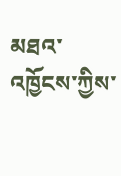མཐའ་འཁྱོངས་ཀྱིས་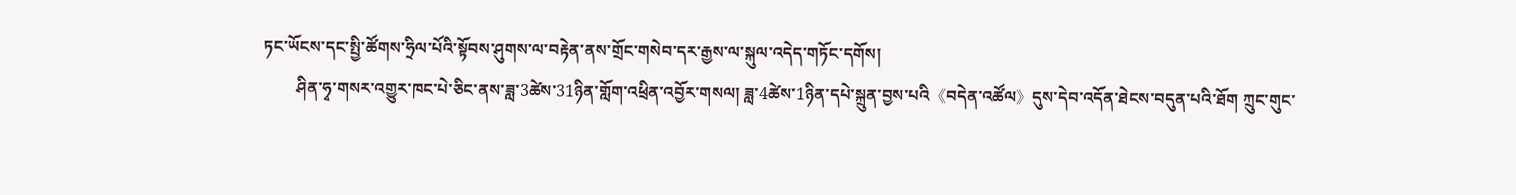ཏང་ཡོངས་དང་སྤྱི་ཚོགས་ཧྲིལ་པོའི་སྟོབས་ཤུགས་ལ་བརྟེན་ནས་གྲོང་གསེབ་དར་རྒྱས་ལ་སྐུལ་འདེད་གཏོང་དགོས།
        ཤིན་ཧྭ་གསར་འགྱུར་ཁང་པེ་ཅིང་ནས་ཟླ་3ཚེས་31ཉིན་གློག་འཕྲིན་འབྱོར་གསལ། ཟླ་4ཚེས་1ཉིན་དཔེ་སྐྲུན་བྱས་པའི《བདེན་འཚོལ》དུས་དེབ་འདོན་ཐེངས་བདུན་པའི་ཐོག ཀྲུང་གུང་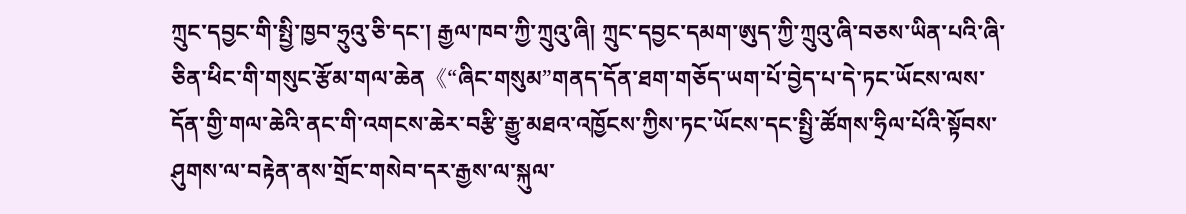ཀྲུང་དབྱང་གི་སྤྱི་ཁྱབ་ཧྲུའུ་ཅི་དང་། རྒྱལ་ཁབ་ཀྱི་ཀྲུའུ་ཞི། ཀྲུང་དབྱང་དམག་ཨུད་ཀྱི་ཀྲུའུ་ཞི་བཅས་ཡིན་པའི་ཞི་ཅིན་ཕིང་གི་གསུང་རྩོམ་གལ་ཆེན《“ཞིང་གསུམ”གནད་དོན་ཐག་གཅོད་ཡག་པོ་བྱེད་པ་དེ་ཏང་ཡོངས་ལས་དོན་གྱི་གལ་ཆེའི་ནང་གི་འགངས་ཆེར་བརྩི་རྒྱུ་མཐའ་འཁྱོངས་ཀྱིས་ཏང་ཡོངས་དང་སྤྱི་ཚོགས་ཧྲིལ་པོའི་སྟོབས་ཤུགས་ལ་བརྟེན་ནས་གྲོང་གསེབ་དར་རྒྱས་ལ་སྐུལ་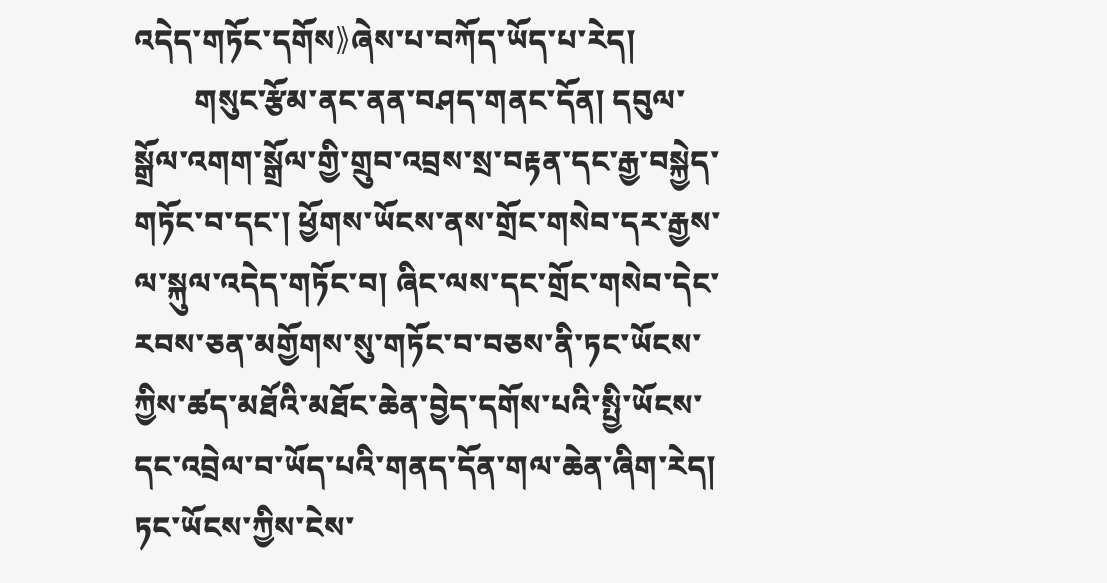འདེད་གཏོང་དགོས》ཞེས་པ་བཀོད་ཡོད་པ་རེད།
        གསུང་རྩོམ་ནང་ནན་བཤད་གནང་དོན། དབུལ་སྒྲོལ་འགག་སྒྲོལ་གྱི་གྲུབ་འབྲས་སྲ་བརྟན་དང་རྒྱ་བསྐྱེད་གཏོང་བ་དང་། ཕྱོགས་ཡོངས་ནས་གྲོང་གསེབ་དར་རྒྱས་ལ་སྐུལ་འདེད་གཏོང་བ། ཞིང་ལས་དང་གྲོང་གསེབ་དེང་རབས་ཅན་མགྱོགས་སུ་གཏོང་བ་བཅས་ནི་ཏང་ཡོངས་ཀྱིས་ཚད་མཐོའི་མཐོང་ཆེན་བྱེད་དགོས་པའི་སྤྱི་ཡོངས་དང་འབྲེལ་བ་ཡོད་པའི་གནད་དོན་གལ་ཆེན་ཞིག་རེད། ཏང་ཡོངས་ཀྱིས་ངེས་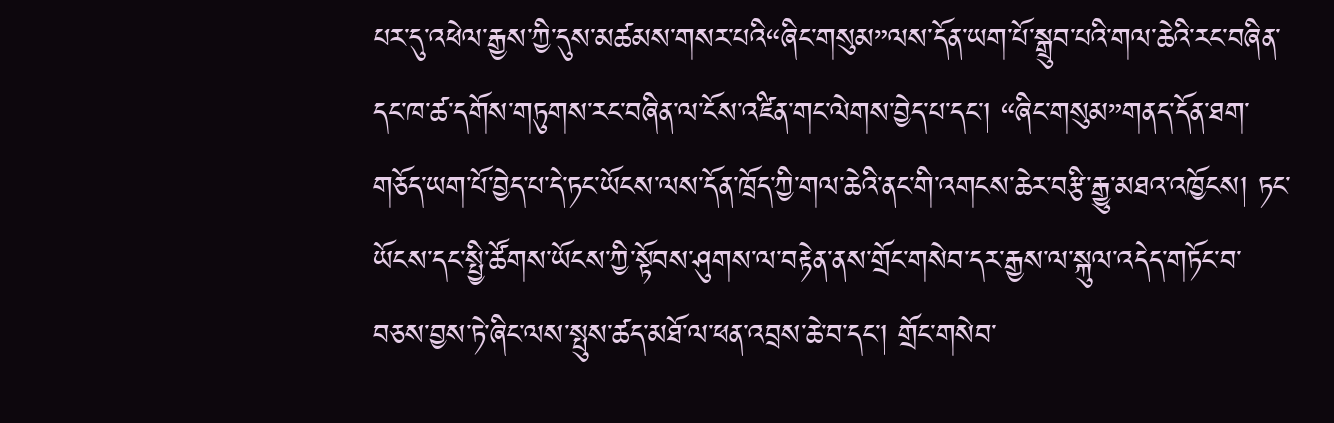པར་དུ་འཕེལ་རྒྱས་ཀྱི་དུས་མཚམས་གསར་པའི“ཞིང་གསུམ”ལས་དོན་ཡག་པོ་སྒྲུབ་པའི་གལ་ཆེའི་རང་བཞིན་དང་ཁ་ཚ་དགོས་གཏུགས་རང་བཞིན་ལ་ངོས་འཛིན་གང་ལེགས་བྱེད་པ་དང་། “ཞིང་གསུམ”གནད་དོན་ཐག་གཅོད་ཡག་པོ་བྱེད་པ་དེ་ཏང་ཡོངས་ལས་དོན་ཁྲོད་ཀྱི་གལ་ཆེའི་ནང་གི་འགངས་ཆེར་བརྩི་རྒྱུ་མཐའ་འཁྱོངས། ཏང་ཡོངས་དང་སྤྱི་ཚོགས་ཡོངས་ཀྱི་སྟོབས་ཤུགས་ལ་བརྟེན་ནས་གྲོང་གསེབ་དར་རྒྱས་ལ་སྐུལ་འདེད་གཏོང་བ་བཅས་བྱས་ཏེ་ཞིང་ལས་སྤུས་ཚད་མཐོ་ལ་ཕན་འབྲས་ཆེ་བ་དང་། གྲོང་གསེབ་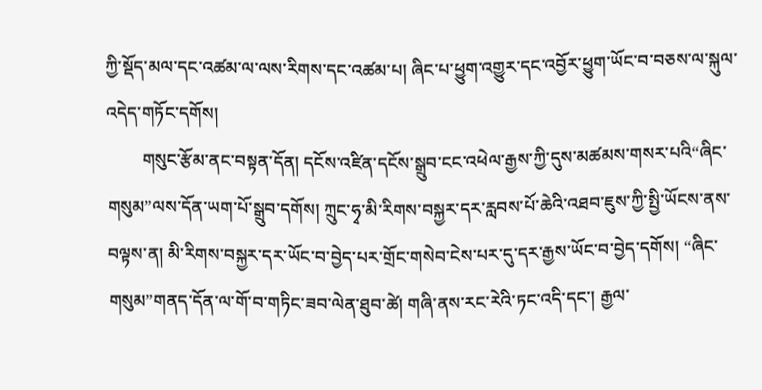ཀྱི་སྡོད་མལ་དང་འཚམ་ལ་ལས་རིགས་དང་འཚམ་པ། ཞིང་པ་ཕྱུག་འགྱུར་དང་འབྱོར་ཕྱུག་ཡོང་བ་བཅས་ལ་སྐུལ་འདེད་གཏོང་དགོས།
        གསུང་རྩོམ་ནང་བསྟན་དོན། དངོས་འཛིན་དངོས་སྒྲུབ་ངང་འཕེལ་རྒྱས་ཀྱི་དུས་མཚམས་གསར་པའི“ཞིང་གསུམ”ལས་དོན་ཡག་པོ་སྒྲུབ་དགོས། ཀྲུང་ཧྭ་མི་རིགས་བསྐྱར་དར་རླབས་པོ་ཆེའི་འཐབ་ཇུས་ཀྱི་སྤྱི་ཡོངས་ནས་བལྟས་ན། མི་རིགས་བསྐྱར་དར་ཡོང་བ་བྱེད་པར་གྲོང་གསེབ་ངེས་པར་དུ་དར་རྒྱས་ཡོང་བ་བྱེད་དགོས། “ཞིང་གསུམ”གནད་དོན་ལ་གོ་བ་གཏིང་ཟབ་ལེན་ཐུབ་ཚེ། གཞི་ནས་རང་རེའི་ཏང་འདི་དང་། རྒྱལ་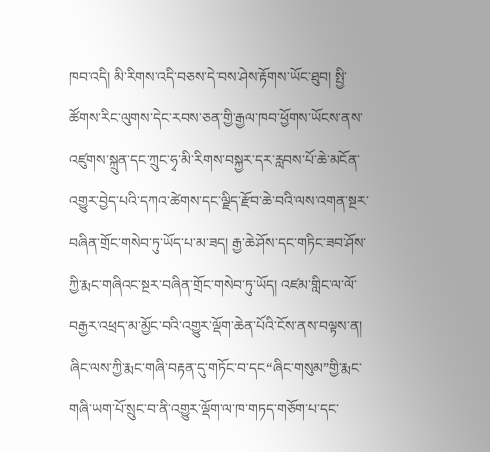ཁབ་འདི། མི་རིགས་འདི་བཅས་དེ་བས་ཤེས་རྟོགས་ཡོང་ཐུབ། སྤྱི་ཚོགས་རིང་ལུགས་དེང་རབས་ཅན་གྱི་རྒྱལ་ཁབ་ཕྱོགས་ཡོངས་ནས་འཛུགས་སྐྲུན་དང་ཀྲུང་ཧྭ་མི་རིགས་བསྐྱར་དར་རླབས་པོ་ཆེ་མངོན་འགྱུར་བྱེད་པའི་དཀའ་ཚེགས་དང་ལྗིད་རྫོབ་ཆེ་བའི་ལས་འགན་སྔར་བཞིན་གྲོང་གསེབ་ཏུ་ཡོད་པ་མ་ཟད། རྒྱ་ཆེ་ཤོས་དང་གཏིང་ཟབ་ཤོས་ཀྱི་རྨང་གཞིའང་སྔར་བཞིན་གྲོང་གསེབ་ཏུ་ཡོད། འཛམ་གླིང་ལ་ལོ་བརྒྱར་འཕྲད་མ་མྱོང་བའི་འགྱུར་ལྡོག་ཆེན་པོའི་ངོས་ནས་བལྟས་ན། ཞིང་ལས་ཀྱི་རྨང་གཞི་བརྟན་དུ་གཏོང་བ་དང“ཞིང་གསུམ”གྱི་རྨང་གཞི་ཡག་པོ་སྲུང་བ་ནི་འགྱུར་ལྡོག་ལ་ཁ་གཏད་གཅོག་པ་དང་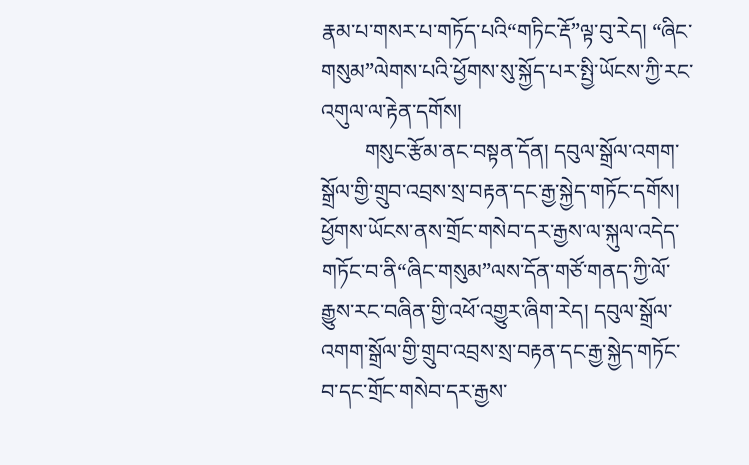རྣམ་པ་གསར་པ་གཏོད་པའི“གཏིང་རྡོ”ལྟ་བུ་རེད། “ཞིང་གསུམ”ལེགས་པའི་ཕྱོགས་སུ་སྐྱོད་པར་སྤྱི་ཡོངས་ཀྱི་རང་འགུལ་ལ་རྟེན་དགོས།
        གསུང་རྩོམ་ནང་བསྟན་དོན། དབུལ་སྒྲོལ་འགག་སྒྲོལ་གྱི་གྲུབ་འབྲས་སྲ་བརྟན་དང་རྒྱ་སྐྱེད་གཏོང་དགོས། ཕྱོགས་ཡོངས་ནས་གྲོང་གསེབ་དར་རྒྱས་ལ་སྐུལ་འདེད་གཏོང་བ་ནི“ཞིང་གསུམ”ལས་དོན་གཙོ་གནད་ཀྱི་ལོ་རྒྱུས་རང་བཞིན་གྱི་འཕོ་འགྱུར་ཞིག་རེད། དབུལ་སྒྲོལ་འགག་སྒྲོལ་གྱི་གྲུབ་འབྲས་སྲ་བརྟན་དང་རྒྱ་སྐྱེད་གཏོང་བ་དང་གྲོང་གསེབ་དར་རྒྱས་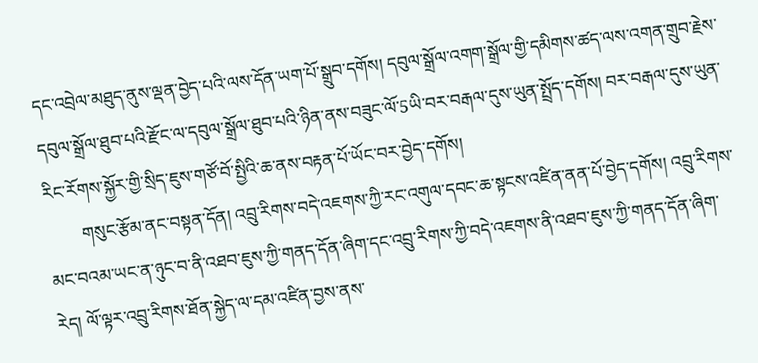དང་འབྲེལ་མཐུད་ནུས་ལྡན་བྱེད་པའི་ལས་དོན་ཡག་པོ་སྒྲུབ་དགོས། དབུལ་སྒྲོལ་འགག་སྒྲོལ་གྱི་དམིགས་ཚད་ལས་འགན་གྲུབ་རྗེས་དབུལ་སྒྲོལ་ཐུབ་པའི་རྫོང་ལ་དབུལ་སྒྲོལ་ཐུབ་པའི་ཉིན་ནས་བཟུང་ལོ་5ཡི་བར་བརྒལ་དུས་ཡུན་སྤྲོད་དགོས། བར་བརྒལ་དུས་ཡུན་རིང་རོགས་སྐྱོར་གྱི་སྲིད་ཇུས་གཙོ་བོ་སྤྱིའི་ཆ་ནས་བརྟན་པོ་ཡོང་བར་བྱེད་དགོས།
        གསུང་རྩོམ་ནང་བསྟན་དོན། འབྲུ་རིགས་བདེ་འཇགས་ཀྱི་རང་འགུལ་དབང་ཆ་སྟངས་འཛིན་ནན་པོ་བྱེད་དགོས། འབྲུ་རིགས་མང་བའམ་ཡང་ན་ཉུང་བ་ནི་འཐབ་ཇུས་ཀྱི་གནད་དོན་ཞིག་དང་འབྲུ་རིགས་ཀྱི་བདེ་འཇགས་ནི་འཐབ་ཇུས་ཀྱི་གནད་དོན་ཞིག་རེད། ལོ་ལྟར་འབྲུ་རིགས་ཐོན་སྐྱེད་ལ་དམ་འཛིན་བྱས་ནས་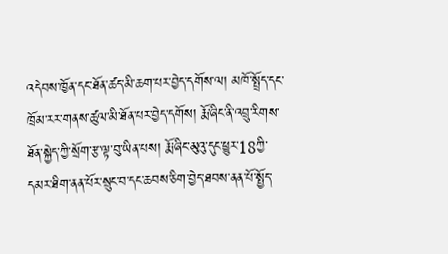འདེབས་ཁྱོན་དང་ཐོན་ཚད་མི་ཆག་པར་བྱེད་དགོས་ལ། མཁོ་སྤྲོད་དང་ཁྲོམ་རར་གནས་ཚུལ་མི་ཐོན་པར་བྱེད་དགོས། རྨོ་ཞིང་ནི་འབྲུ་རིགས་ཐོན་སྐྱེད་ཀྱི་སྲོག་རྩ་ལྟ་བུ་ཡིན་པས། རྨོ་ཞིང་མུའུ་དུང་ཕྱུར་18ཀྱི་དམར་ཐིག་ནན་པོར་སྲུང་བ་དང་ཆབས་ཅིག་བྱེད་ཐབས་ནན་པོ་སྤྱོད་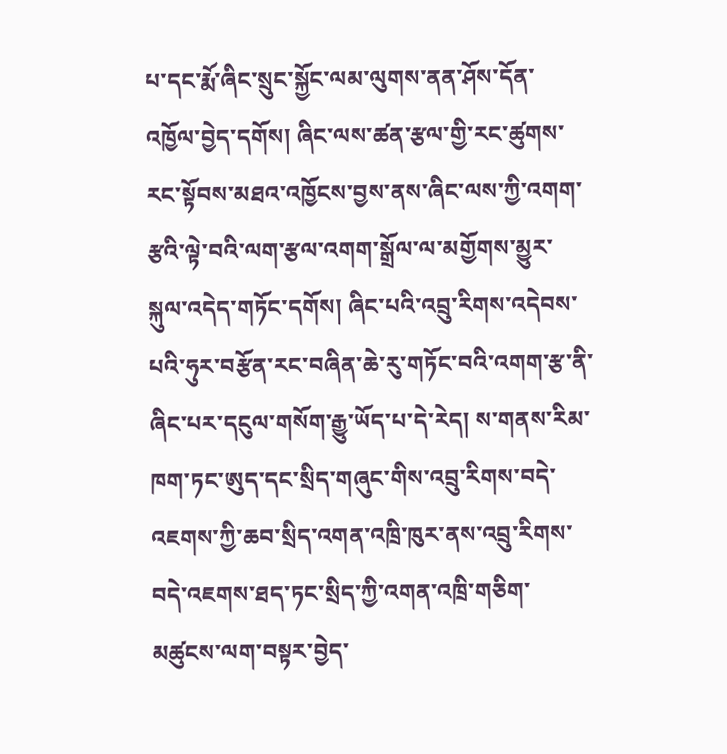པ་དང་རྨོ་ཞིང་སྲུང་སྐྱོང་ལམ་ལུགས་ནན་ཤོས་དོན་འཁྱོལ་བྱེད་དགོས། ཞིང་ལས་ཚན་རྩལ་གྱི་རང་ཚུགས་རང་སྟོབས་མཐའ་འཁྱོངས་བྱས་ནས་ཞིང་ལས་ཀྱི་འགག་རྩའི་ལྟེ་བའི་ལག་རྩལ་འགག་སྒྲོལ་ལ་མགྱོགས་མྱུར་སྐུལ་འདེད་གཏོང་དགོས། ཞིང་པའི་འབྲུ་རིགས་འདེབས་པའི་ཧུར་བརྩོན་རང་བཞིན་ཆེ་རུ་གཏོང་བའི་འགག་རྩ་ནི་ཞིང་པར་དངུལ་གསོག་རྒྱུ་ཡོད་པ་དེ་རེད། ས་གནས་རིམ་ཁག་ཏང་ཨུད་དང་སྲིད་གཞུང་གིས་འབྲུ་རིགས་བདེ་འཇགས་ཀྱི་ཆབ་སྲིད་འགན་འཁྲི་ཁུར་ནས་འབྲུ་རིགས་བདེ་འཇགས་ཐད་ཏང་སྲིད་ཀྱི་འགན་འཁྲི་གཅིག་མཚུངས་ལག་བསྟར་བྱེད་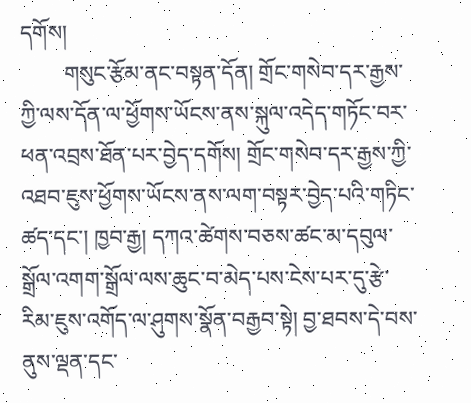དགོས།
        གསུང་རྩོམ་ནང་བསྟན་དོན། གྲོང་གསེབ་དར་རྒྱས་ཀྱི་ལས་དོན་ལ་ཕྱོགས་ཡོངས་ནས་སྐུལ་འདེད་གཏོང་བར་ཕན་འབྲས་ཐོན་པར་བྱེད་དགོས། གྲོང་གསེབ་དར་རྒྱས་ཀྱི་འཐབ་ཇུས་ཕྱོགས་ཡོངས་ནས་ལག་བསྟར་བྱེད་པའི་གཏིང་ཚད་དང་། ཁྱབ་རྒྱ། དཀའ་ཚེགས་བཅས་ཚང་མ་དབུལ་སྒྲོལ་འགག་སྒྲོལ་ལས་ཆུང་བ་མེད་པས་ངེས་པར་དུ་རྩེ་རིམ་ཇུས་འགོད་ལ་ཤུགས་སྣོན་བརྒྱབ་སྟེ། བྱ་ཐབས་དེ་བས་ནུས་ལྡན་དང་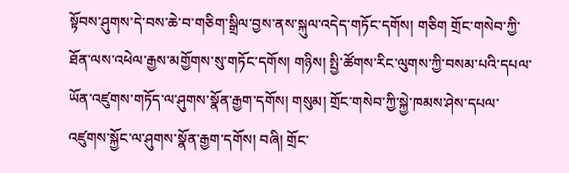སྟོབས་ཤུགས་དེ་བས་ཆེ་བ་གཅིག་སྒྲིལ་བྱས་ནས་སྐུལ་འདེད་གཏོང་དགོས། གཅིག གྲོང་གསེབ་ཀྱི་ཐོན་ལས་འཕེལ་རྒྱས་མགྱོགས་སུ་གཏོང་དགོས། གཉིས། སྤྱི་ཚོགས་རིང་ལུགས་ཀྱི་བསམ་པའི་དཔལ་ཡོན་འཛུགས་གཏོད་ལ་ཤུགས་སྣོན་རྒྱག་དགོས། གསུམ། གྲོང་གསེབ་ཀྱི་སྐྱེ་ཁམས་ཤེས་དཔལ་འཛུགས་སྐྱོང་ལ་ཤུགས་སྣོན་རྒྱག་དགོས། བཞི། གྲོང་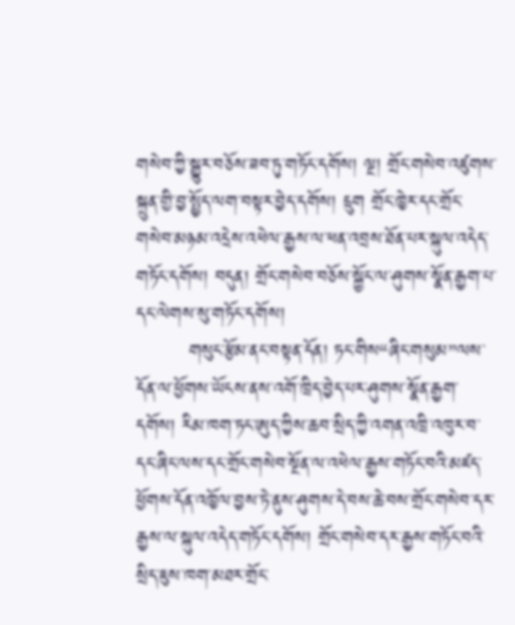གསེབ་ཀྱི་སྒྱུར་བཅོས་ཟབ་ཏུ་གཏོང་དགོས། ལྔ། གྲོང་གསེབ་འཛུགས་སྐྲུན་གྱི་བྱ་སྤྱོད་ལག་བསྟར་བྱེད་དགོས། དྲུག གྲོང་ཁྱེར་དང་གྲོང་གསེབ་མཉམ་འདྲེས་འཕེལ་རྒྱས་ལ་ཕན་འབྲས་ཐོན་པར་སྐུལ་འདེད་གཏོང་དགོས། བདུན། གྲོང་གསེབ་བཅོས་སྐྱོང་ལ་ཤུགས་སྣོན་རྒྱག་པ་དང་ལེགས་སུ་གཏོང་དགོས།
        གསུང་རྩོམ་ནང་བསྟན་དོན། ཏང་གིས“ཞིང་གསུམ”ལས་དོན་ལ་ཕྱོགས་ཡོངས་ནས་འགོ་ཁྲིད་བྱེད་པར་ཤུགས་སྣོན་རྒྱག་དགོས། རིམ་ཁག་ཏང་ཨུད་ཀྱིས་ཆབ་སྲིད་ཀྱི་འགན་འཁྲི་འཁུར་བ་དང་ཞིང་ལས་དང་གྲོང་གསེབ་སྔོན་ལ་འཕེལ་རྒྱས་གཏོང་བའི་མཛད་ཕྱོགས་དོན་འཁྱོལ་བྱས་ཏེ་ནུས་ཤུགས་དེ་བས་ཆེ་བས་གྲོང་གསེབ་དར་རྒྱས་ལ་སྐུལ་འདེད་གཏོང་དགོས། གྲོང་གསེབ་དར་རྒྱས་གཏོང་བའི་སྲིད་ཇུས་ཁག་མཐར་གྲོང་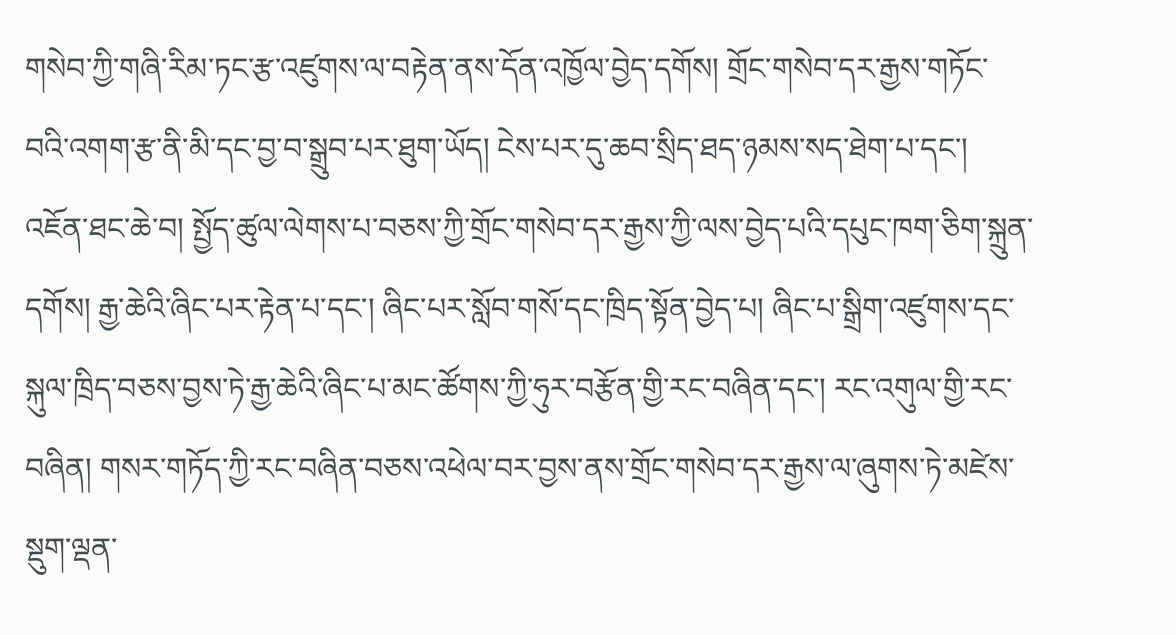གསེབ་ཀྱི་གཞི་རིམ་ཏང་རྩ་འཛུགས་ལ་བརྟེན་ནས་དོན་འཁྱོལ་བྱེད་དགོས། གྲོང་གསེབ་དར་རྒྱས་གཏོང་བའི་འགག་རྩ་ནི་མི་དང་བྱ་བ་སྒྲུབ་པར་ཐུག་ཡོད། ངེས་པར་དུ་ཆབ་སྲིད་ཐད་ཉམས་སད་ཐེག་པ་དང་། འཇོན་ཐང་ཆེ་བ། སྤྱོད་ཚུལ་ལེགས་པ་བཅས་ཀྱི་གྲོང་གསེབ་དར་རྒྱས་ཀྱི་ལས་བྱེད་པའི་དཔུང་ཁག་ཅིག་སྐྲུན་དགོས། རྒྱ་ཆེའི་ཞིང་པར་རྟེན་པ་དང་། ཞིང་པར་སློབ་གསོ་དང་ཁྲིད་སྟོན་བྱེད་པ། ཞིང་པ་སྒྲིག་འཛུགས་དང་སྐུལ་ཁྲིད་བཅས་བྱས་ཏེ་རྒྱ་ཆེའི་ཞིང་པ་མང་ཚོགས་ཀྱི་ཧུར་བརྩོན་གྱི་རང་བཞིན་དང་། རང་འགུལ་གྱི་རང་བཞིན། གསར་གཏོད་ཀྱི་རང་བཞིན་བཅས་འཕེལ་བར་བྱས་ནས་གྲོང་གསེབ་དར་རྒྱས་ལ་ཞུགས་ཏེ་མཛེས་སྡུག་ལྡན་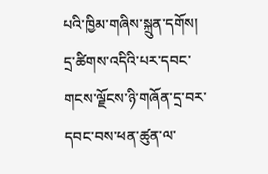པའི་ཁྱིམ་གཞིས་སྐྲུན་དགོས།
དྲ་ཚིགས་འདིའི་པར་དབང་གངས་ལྗོངས་ཉི་གཞོན་དྲ་བར་དབང་བས་ཕན་ཚུན་ལ་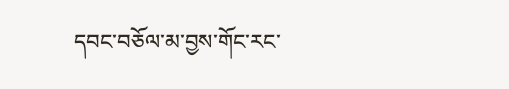དབང་བཅོལ་མ་བྱས་གོང་རང་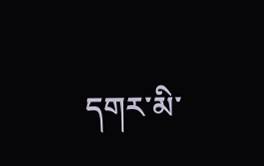དགར་མི་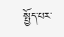སྤྱོད་པར་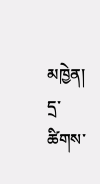མཁྱེན།
དྲ་ཚིགས་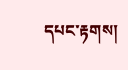དཔང་རྟགས།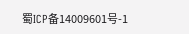蜀ICP备14009601号-1